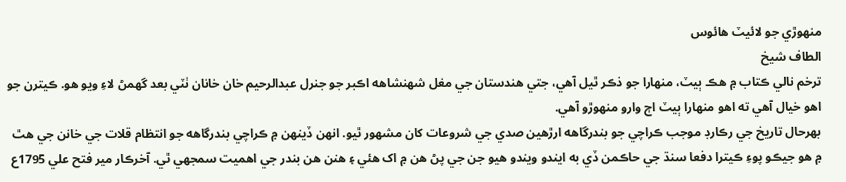منهوڙي جو لائيٽ هائوس
الطاف شيخ
ترخم نالي ڪتاب ۾ هڪ ٻيٽ، منهارا جو ذڪر ٿيل آهي، جتي هندستان جي مغل شهنشاهه اڪبر جو جنرل عبدالرحيم خان خانان ٺٽي بعد گھمڻ لاءِ ويو هو. ڪيترن جو اهو خيال آهي ته اهو منهارا ٻيٽ اڄ وارو منهوڙو آهي.
بهرحال تاريخ جي رڪارڊ موجب ڪراچي جو بندرگاهه ارڙهين صدي جي شروعات کان مشهور ٿيو. انهن ڏينهن ۾ ڪراچي بندرگاهه جو انتظام قلات جي خانن جي هٿ ۾ هو جيڪو پوءِ ڪيترا دفعا سنڌ جي حاڪمن ڏي به ايندو ويندو هيو جن جي پڻ هن ۾ اک هئي ۽ هنن هن بندر جي اهميت سمجھي ٿي. آخرڪار مير فتح علي 1795ع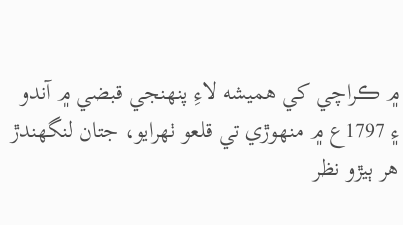۾ ڪراچي کي هميشه لاءِ پنهنجي قبضي ۾ آندو ۽ 1797ع ۾ منهوڙي تي قلعو ٺهرايو، جتان لنگھندڙ هر ٻيڙو نظر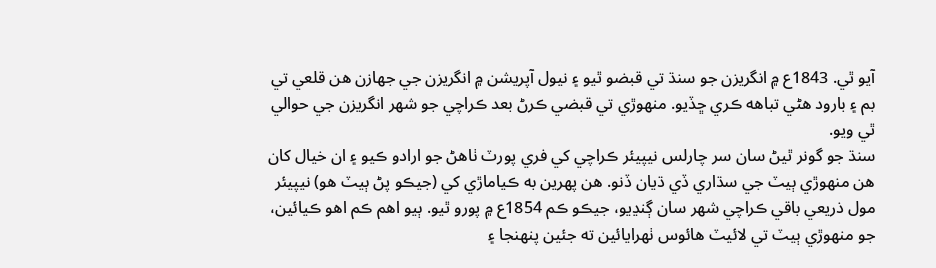آيو ٿي. 1843ع ۾ انگريزن جو سنڌ تي قبضو ٿيو ۽ نيول آپريشن ۾ انگريزن جي جهازن هن قلعي تي بم ۽ بارود هڻي تباهه ڪري ڇڏيو. منهوڙي تي قبضي ڪرڻ بعد ڪراچي جو شهر انگريزن جي حوالي ٿي ويو.
سنڌ جو گونر ٿيڻ سان سر چارلس نيپيئر ڪراچي کي فري پورٽ ٺاهڻ جو ارادو ڪيو ۽ ان خيال کان هن منهوڙي ٻيٽ جي سڌاري ڏي ڌيان ڏنو. هن پهرين به ڪياماڙي کي (جيڪو پڻ ٻيٽ هو) نيپيئر مول ذريعي باقي ڪراچي شهر سان ڳنڍيو، جيڪو ڪم 1854ع ۾ پورو ٿيو. ٻيو اهم ڪم اهو ڪيائين، جو منهوڙي ٻيٽ تي لائيٽ هائوس ٺهرايائين ته جئين پنهنجا ۽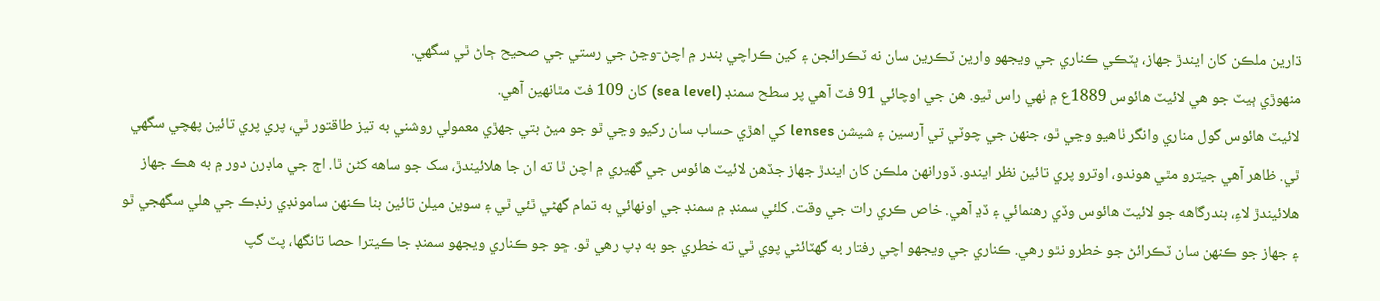ڌارين ملڪن کان ايندڙ جهاز، ڀٽڪي ڪناري جي ويجھو وارين ٽڪرين سان نه ٽڪرائجن ۽ کين ڪراچي بندر ۾ اچڻ-وڃڻ جي رستي جي صحيح ڄاڻ ٿي سگهي.
منهوڙي ٻيٽ جو هي لائيٽ هائوس 1889ع ۾ ٺهي راس ٿيو. هن جي اوچائي 91 فٽ آهي پر سطح سمنڊ (sea level) کان 109 فٽ مٿانهين آهي.
لائيٽ هائوس گول مناري وانگر ٺاهيو وڃي ٿو، جنهن جي چوٽي تي آرسين ۽ شيشن lenses کي اهڙي حساب سان رکيو وڃي ٿو جو ميڻ بتي جهڙي معمولي روشني به تيز طاقتور ٿي، پري پري تائين پهچي سگهي ٿي. ظاهر آهي جيترو مٿي هوندو، اوترو پري تائين نظر ايندو. ڏورانهن ملڪن کان ايندڙ جهاز جڏهن لائيٽ هائوس جي گھيري ۾ اچن ٿا ته ان جا هلائيندڙ، سک جو ساهه کڻن ٿا. اڄ جي ماڊرن دور ۾ به هڪ جهاز هلائيندڙ لاءِ، بندرگاهه جو لائيٽ هائوس وڏي رهنمائي ۽ ڏڍ آهي. خاص ڪري رات جي وقت. کلئي سمنڊ ۾ سمنڊ جي اونهائي به تمام گھڻي ٿئي ٿي ۽ سوين ميلن تائين بنا ڪنهن سامونڊي رنڊڪ جي هلي سگهجي ٿو ۽ جهاز جو ڪنهن سان ٽڪرائڻ جو خطرو نٿو رهي. ڪناري جي ويجھو اچي رفتار به گھٽائڻي پوي ٿي ته خطري جو به ڊپ رهي ٿو. ڇو جو ڪناري ويجھو سمنڊ جا ڪيترا حصا تانگھا، پٽ گپ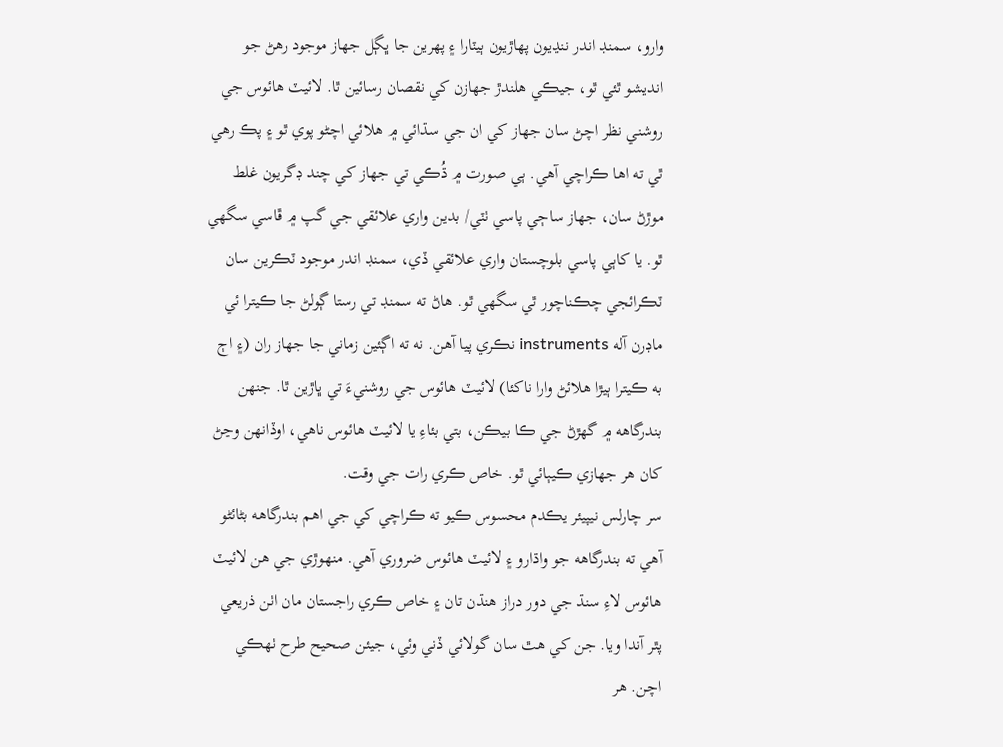وارو، سمنڊ اندر ننڍيون پهاڙيون ٻيٽارا ۽ پهرين جا ڀڳل جهاز موجود رهڻ جو انديشو ٿئي ٿو، جيڪي هلندڙ جهازن کي نقصان رسائين ٿا. لائيٽ هائوس جي روشني نظر اچڻ سان جهاز کي ان جي سڌائي ۾ هلائي اچڻو پوي ٿو ۽ پڪ رهي ٿي ته اها ڪراچي آهي. ٻي صورت ۾ ڌُڪي تي جهاز کي چند ڊگريون غلط موڙڻ سان، جهاز ساڄي پاسي ٺٽي/ بدين واري علائقي جي گپ ۾ ڦاسي سگهي ٿو. يا کاٻي پاسي بلوچستان واري علائقي ڏي، سمنڊ اندر موجود ٽڪرين سان ٽڪرائجي چڪناچور ٿي سگهي ٿو. هاڻ ته سمنڊ تي رستا ڳولڻ جا ڪيترا ئي ماڊرن آله instruments نڪري پيا آهن. نه ته اڳئين زماني جا جهاز ران (۽ اڄ به ڪيترا ٻيڙا هلائڻ وارا ناکئا) لائيٽ هائوس جي روشنيءَ تي ڀاڙين ٿا. جنهن بندرگاهه ۾ گھڙڻ جي ڪا بيڪن، بتي بئاءِ يا لائيٽ هائوس ناهي، اوڏانهن وڃڻ کان هر جهازي ڪيٻائي ٿو. خاص ڪري رات جي وقت.
سر چارلس نيپيئر يڪدم محسوس ڪيو ته ڪراچي کي جي اهم بندرگاهه بڻائڻو آهي ته بندرگاهه جو واڌارو ۽ لائيٽ هائوس ضروري آهي. منهوڙي جي هن لائيٽ هائوس لاءِ سنڌ جي دور دراز هنڌن تان ۽ خاص ڪري راجستان مان اٺن ذريعي پٿر آندا ويا. جن کي هٿ سان گولائي ڏني وئي، جيئن صحيح طرح ٺهڪي اچن. هر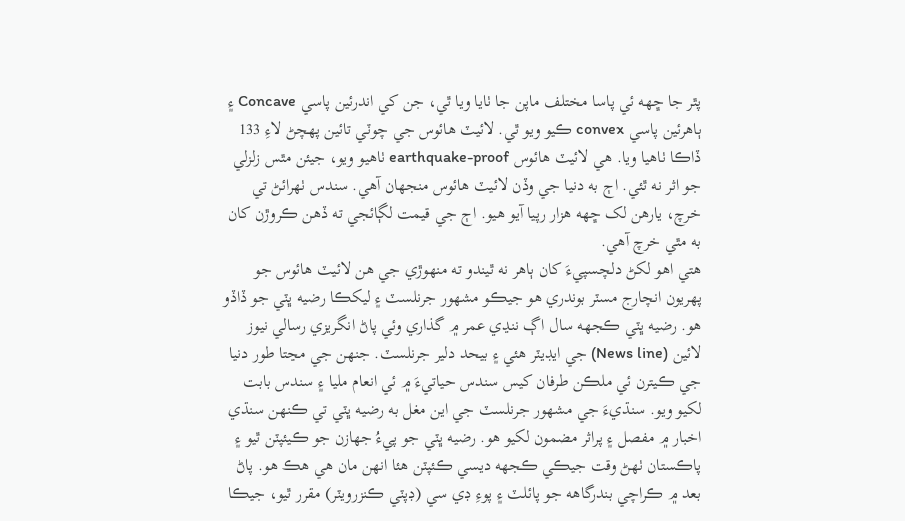پٿر جا ڇهه ئي پاسا مختلف ماپن جا ٺايا ويا ٿي، جن کي اندرئين پاسي Concave ۽ ٻاهرئين پاسي convex ڪيو ويو ٿي. لائيٽ هائوس جي چوٽي تائين پهچڻ لاءِ 133 ڏاڪا ٺاهيا ويا. هي لائيٽ هائوس earthquake-proof ٺاهيو ويو، جيئن مٿس زلزلي جو اثر نه ٿئي. اڄ به دنيا جي وڏن لائيٽ هائوس منجھان آھي. سندس ٺهرائڻ تي خرچ، يارهن لک ڇهه هزار رپيا آيو ھيو. اڄ جي قيمت لڳائجي ته ڏهن ڪروڙن کان به مٿي خرچ آهي.
هتي اهو لکڻ دلچسپيءَ کان ٻاهر نه ٿيندو ته منهوڙي جي هن لائيٽ هائوس جو پهريون انچارج مسٽر بوندري هو جيڪو مشهور جرنلسٽ ۽ ليکڪا رضيه ڀٽي جو ڏاڏو هو. رضيه ڀٽي ڪجهه سال اڳ ننڍي عمر ۾ گذاري وئي پاڻ انگريزي رسالي نيوز لائين (News line) جي ايڊيٽر هئي ۽ بيحد دلير جرنلسٽ. جنهن جي مڃتا طور دنيا جي ڪيترن ئي ملڪن طرفان کيس سندس حياتيءَ ۾ ئي انعام مليا ۽ سندس بابت لکيو ويو. سنڌيءَ جي مشهور جرنلسٽ جي اين مغل به رضيه ڀٽي تي ڪنهن سنڌي اخبار ۾ مفصل ۽ پراثر مضمون لکيو هو. رضيه ڀٽي جو پيءُ جهازن جو ڪيئپٽن ٿيو ۽ پاڪستان ٺهڻ وقت جيڪي ڪجهه ديسي ڪئپٽن هئا انهن مان هي هڪ هو. پاڻ بعد ۾ ڪراچي بندرگاهه جو پائلٽ ۽ پوءِ ڊي سي (ڊپٽي ڪنزرويٽر) مقرر ٿيو، جيڪا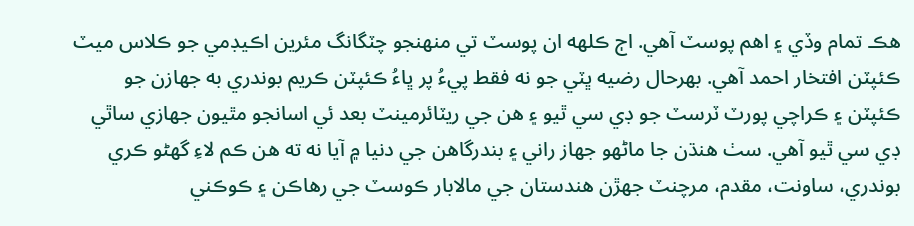هڪ تمام وڏي ۽ اهم پوسٽ آهي. اڄ ڪلهه ان پوسٽ تي منهنجو چٽگانگ مئرين اڪيڊمي جو ڪلاس ميٽ ڪئپٽن افتخار احمد آهي. بهرحال رضيه ڀٽي جو نه فقط پيءُ پر ڀاءُ ڪئپٽن ڪريم بوندري به جهازن جو ڪئپٽن ۽ ڪراچي پورٽ ٽرسٽ جو ڊي سي ٿيو ۽ هن جي ريٽائرمينٽ بعد ئي اسانجو مٿيون جهازي ساٿي ڊي سي ٿيو آهي. سٺ هنڌن جا ماڻهو جهاز راني ۽ بندرگاهن جي دنيا ۾ آيا نه ته هن ڪم لاءِ گھڻو ڪري بوندري، ساونت، مقدم، مرچنٽ جهڙن هندستان جي مالابار ڪوسٽ جي رهاڪن ۽ ڪوڪني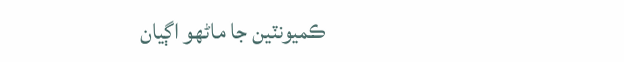ڪميونٽين جا ماڻهو اڳيان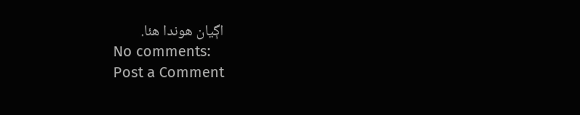اڳيان هوندا هئا.
No comments:
Post a Comment